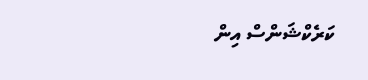ކަރެކްޝަންސް އިން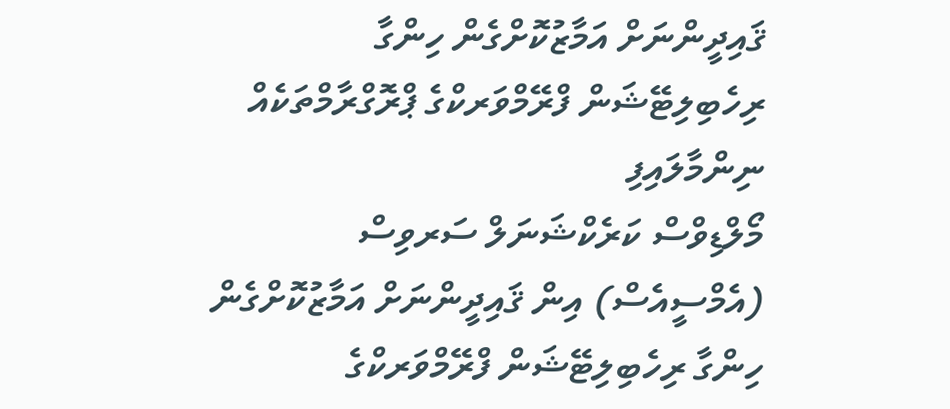ޤައިދީންނަށް އަމާޒުކޮށްގެން ހިންގާ ރިހެބިލިޓޭޝަން ފްރޭމްވަރކްގެ ޕްރޮގްރާމްތަކެއް ނިންމާލައިފި
މޯލްޑިވްސް ކަރެކްޝަނަލް ސަރވިސް (އެމްސީއެސް) އިން ޤައިދީންނަށް އަމާޒުކޮށްގެން ހިންގާ ރިހެބިލިޓޭޝަން ފްރޭމްވަރކްގެ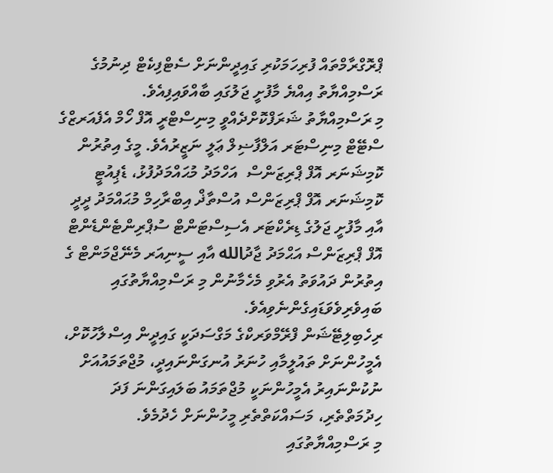ޕްރޮގްރާމްތައް ފުރިހަމަކުރި ގައިދީންނަށް ސެޓްފިކެޓް ދިނުމުގެ ރަސްމިއްޔާތު އިއްޔެ މާފުށީ ޖަލުގައި ބާއްވައިފިއެވެ.
މި ރަސްމިއްޔާތު ޝަރަފްކޮށްދެއްވީ މިނިސްޓްރީ އޮފް ހޯމް އެފެއަރޒްގެ ސްޓޭޓް މިނިސްޓަރ އަލްފާޟިލް ޢަލީ ނަޒީރުއެވެ. މީގެ އިތުރުން ކޮމިޝަނަރ އޮފް ޕްރިޒަންސް  އަހްމަދު މުޙައްމަދުފުޅު، ޑެޕިއުޓީ ކޮމިޝަނަރ އޮފް ޕްރިޒަންސް އުސްތާޛް އިބްރާހިމް މުޙައްމަދު ދީދީ އާއި މާފުށީ ޖަލުގެ ޑިރެކްޓަރ އެސިސްޓަންޓް ސުޕްރިންޓެންޑެންޓް އޮފް ޕްރިޒަންސް އަޙްމަދު ޖާދުالله އާއި ސީނިއަރ މެނޭޖްމަންޓް ގެ އިތުރުން ދައުވަތު އެރުވި މެހެމާނުން މި ރަސްމިއްޔާތުގައި ބައިވެރިވެވަޑައިގެންނެވިއެވެ.
ރިހެބިލިޓޭޝަން ފްރޭމްވަރކްގެ މަގްސަދަކީ ގައިދީން އިސްލާހުކޮށް، އެމީހުންނަށް ތައުލީމާއި ހުނަރު އުނގަންނައިދީ، މުޖްތަމައުއަށް ނުކުންނައިރު އެމީހުންނަކީ މުޖްތަމައު ބަލައިގަންނަ ފަދަ ހިދުމަތްތެރި، މަސައްކަތްތެރި މީހުންނަށް ހެދުމެވެ.
މި ރަސްމިއްޔާތުގައި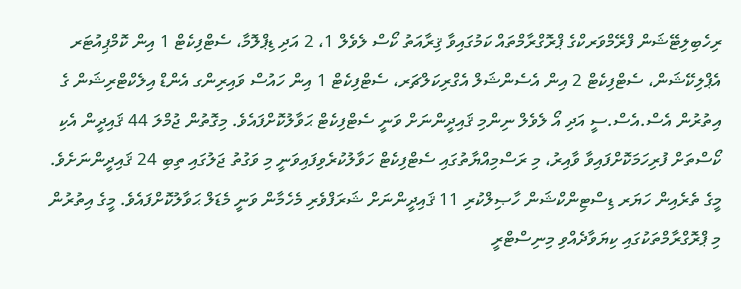ރިހެބިލިޓޭޝަން ފްރޭމްވަރކްގެ ޕްރޮގްރާމްތައް ކަމުގައިވާ ޤިރާއަތު ކޯސް ލެވެލް 1، 2 އަދި ޑިޕްލޮމާ، ސެޓްފިކެޓް 1 އިން ކޮމްޕިއުޓަރ އެޕްލިކޭޝަން، ސެޓްފިކެޓް 2 އިން އެސެންޝަލް އެގްރިކަލްޗަރ، ސެޓްފިކެޓް 1 އިން ހައުސް ވައިރިންގ އެންޑް އިލެކްޓްރިޝަން ގެ އިތުރުން އެސް.އެސް.ސީ އަދި އޯ ލެވެލް ނިންމި ޤައިދީންނަށް ވަނީ ސެޓްފިކެޓް ޙަވާލުކޮށްފައެވެ. މިގޮތުން ޖުމްލަ 44 ޤައިދީން އެކި ކޯސްތަށް ފުރިހަމަކޮށްފައިވާ ވާއިރު، މި ރަސްމިއްޔާތުގައި ސެޓްފިކެޓް ހަވާލުކުރެވިފައިވަނީ މި ވަގުތު ޖަލުގައި ތިބި 24 ޤައިދީންނަށެވެ. މީގެ ތެރެއިން ހަޔަރ ޑިސްޓިންކްޝަން ހާޞިލްކުރި 11 ޤައިދީންނަށް ޝަރަފްވެރި މެހެމާން ވަނީ މެޑަލް ޙަވާލުކޮށްފައެވެ. މީގެ އިތުރުން މި ޕްރޮގްރާމްތަކުގައި ކިޔަވާދެއްވި މިނިސްޓްރީ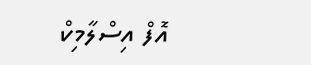އޮފް އިސްލާމިކް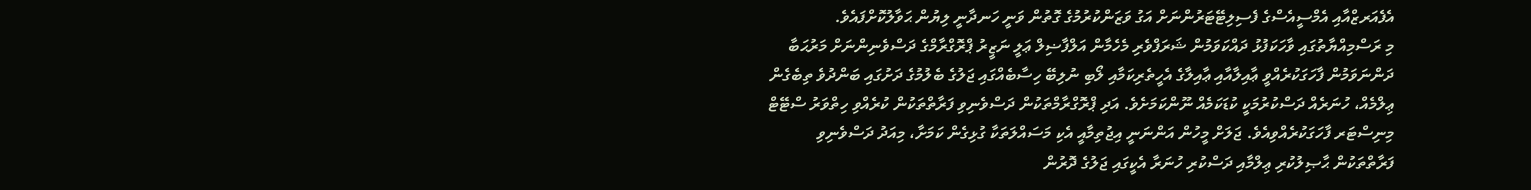އެފެއަރޒްއާއި އެމްސީއެސްގެ ފެސިލިޓޭޓަރުންނަށް އަގު ވަޒަންކުރުމުގެ ގޮތުން ވަނީ ހަނދާނީ ލިޔުން ޙަވާލުކޮށްފައެވެ.
މި ރަސްމިއްޔާތުގައި ވާހަކަފުޅު ދައްކަވަމުން ޝަރަފްވެރި މެހެމާން އަލްފާޟިލް ޢަލީ ނަޒީރު ޕްރޮގްރާމްގެ ދަސްވެނިންނަށް މަރުޙަބާ ދަންނަވަމުން ފާހަގަކުރެއްވީ ޢާއިލާއާއި ޢާއިލާގެ އެހީތެރިކަމާއި ލޯބި ނުލިބޭ ހިސާބެއްގައި ޖަލުގެ ބެލުމުގެ ދަށުގައި ބަންދުވެ ތިބެގެން ޢިލްމެއް، ހުނަރެއް ދަސްކުރުމަކީ ކުޑަކަމެއް ނޫންކަމަށެވެ. އަދި ޕްރޮގްރާމްތަކުން ދަސްވެނިވި ފަރާތްތަކުން ކުރެއްވި ހިތްވަރު ސްޓޭޓް މިނިސްޓަރ ފާހަގަކުރެއްވިއެވެ. ޖަލަށް މީހުން އަންނަނީ އިޖުތިމާއީ އެކި މަސައްލަތަކާ ގުޅިގެން ކަމަށާ، މިއަދު ދަސްވެނިވި ފަރާތްތަކުން ޙާޞިލުކުރި ޢިލްމާއި ދަސްކުރި ހުނަރާ އެކީގައި ޖަލުގެ ދޮރުން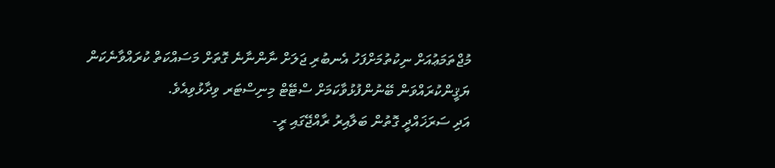މުޖްތަމަޢުއަށް ނިކުތުމަށްފަހު އެނބުރި ޖަލަށް ނާންނާނެ ގޮތަށް މަސައްކަތް ކުރައްވާނެކަން ޔަޤީންކުރައްވަން ބޭނުންފުޅުވާކަމަށް ސްޓޭޓް މިނިސްޓަރ ވިދާޅުވިއެވެ.
އަދި ސަރަޚައްދީ ގޮތުން ބަލާއިރު ރާއްޖޭގައި ރީ-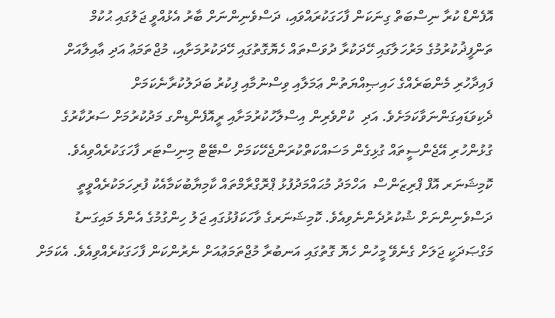އޮފެންޑް ކުރާ ނިސްބަތް ގިނަކަން ފާހަގަކުރައްވައި، ދަސްވެނިންނަށް ބާރު އެޅުއްވީ ޖަލުގައި ޙުކުމް ތަންފީޛުކުރުމުގެ މަރުހަލާގައި ހޭދަކުރާ ދުވަސްތައް ހެޔޮގޮތުގައި ހޭދަކުރުމަށާއި، މުޖްތަމަޢު އަދި ޢާއިލާއަށް ފައިދާހުރި މެންބަރެއްގެ ހައިޞިއްޔަތުން ޢަމަލާއި ވިސްނުމާއި ފިކުރު ބަދަލުކުރާނެކަމަށް ދެކިވަޑައިގަންނަވާކަމަށެވެ. އަދި  ކުށްވެރިން އިސްލާހުކުރުމަށާއި ރީއޮފެންޑިންގ މަދުކުރުމަށް ސަރުކާރުގެ ގުޅުންހުރި އޭޖެންސީތައް ގުޅިގެން މަސައްކަތްކުރަންޖެހޭކަމަށް ސްޓޭޓް މިނިސްޓަރ ފާހަގަކުރެއްވިއެވެ.
ކޮމިޝަނަރ އޮފް ޕްރިޒަންސް  އަހްމަދު މުޙައްމަދުފުޅު ޕްރޮގްރާމްތައް ކާމިޔާބުކަމާއެކު ފުރިހަމަކުރެއްވީތީ  ދަސްވެނިންނަށް ޝުކުރުދެންނެވިއެވެ. ކޮމިޝަނަރގެ ވާހަކަފުޅުގައި ޖަލު ހިންގުމުގެ އެންމެ މައިގަނޑު މަގްޞަދަކީ ޖަލަށް ގެނެވޭ މީހުން ހެޔޮ ގޮތުގައި އަނބުރާ މުޖްތަމަޢުއަށް ނެރުންކަން ފާހަގަކުރެއްވިއެވެ. އެކަމަށް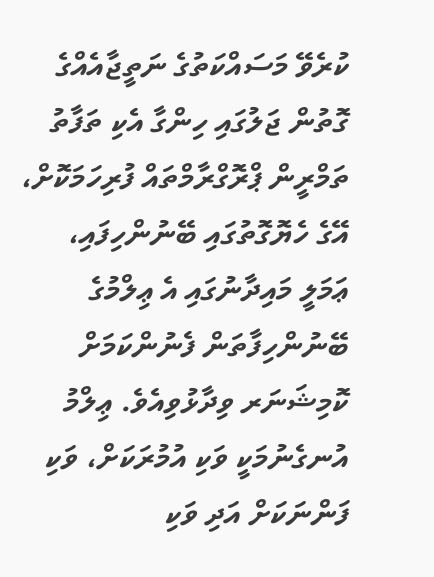ކުރެވޭ މަސައްކަތުގެ ނަތީޖާއެއްގެ ގޮތުން ޖަލުގައި ހިންގާ އެކި ތަފާތު ތަމްރީން ޕްރޮގްރާމްތައް ފުރިހަމަކޮށް، އޭގެ ހެޔޮގޮތުގައި ބޭނުންހިފައި، ޢަމަލީ މައިދާނުގައި އެ ޢިލްމުގެ ބޭނުންހިފާތަން ފެނުންކަމަށް ކޮމިޝަނަރ ވިދާޅުވިއެވެ. ޢިލްމު އުނގެނުމަކީ ވަކި އުމުރަކަށް، ވަކި ފަންނަކަށް އަދި ވަކި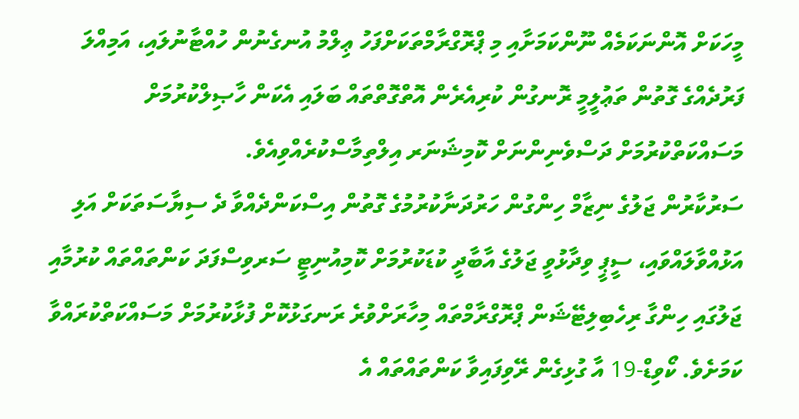މީހަކަށް އޮންނަކަމެއް ނޫންކަމަށާއި މި ޕްރޮގްރާމްތަކަށްފަހު ޢިލްމު އުނގެނުން ހުއްޓާނުލައި، އަމިއްލަ ފަރުދެއްގެ ގޮތުން ތަޢުލީމީ ރޮނގުން ކުރިއެރެން އޮތްގޮތްތައް ބަލައި އެކަން ހާޞިލްކުރުމަށް މަސައްކަތްކުރުމަށް ދަސްވެނިންނަށް ކޮމިޝަނަރ އިލްތިމާސްކުރެއްވިއެވެ.
ސަރުކާރުން ޖަލުގެ ނިޒާމް ހިންގުން ހަރުދަނާކުރުމުގެ ގޮތުން އިސްކަންދެއްވާ ދެ ސިޔާސަތަކަށް އަލި އަޅުއްވާލައްވައި، ސީޕީ ވިދާޅުވީ ޖަލުގެ އާބާދީ ކުޑަކުރުމަށް ކޮމިއުނިޓީ ސަރވިސްފަދަ ކަންތައްތައް ކުރުމާއި ޖަލުގައި ހިންގާ ރިހެބިލިޓޭޝަން ޕްރޮގްރާމްތައް މިހާރަށްވުރެ ރަނގަޅުކޮށް ފުޅާކުރުމަށް މަސައްކަތްކުރައްވާ ކަމަށެވެ. ކޯވިޑް-19 އާ ގުޅިގެން ރޭވިފައިވާ ކަންތައްތައް އެ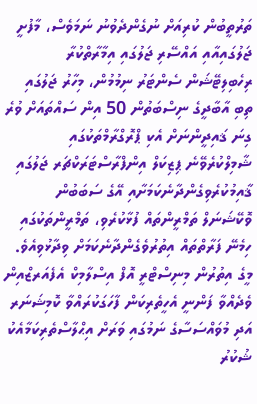ތަރުތީބުން ކުރިއަށް ނުގެންދެވުނު ނަމަވެސް، މާފުށީ ޖަލުގައިއާއި އައްސޭރި ޖަލުގައި އިމާރާތްކުރާ ރިހެބިލިޓޭޝަން ސެންޓަރު ނިމުމުން، މިހާރު ޖަލުގައި ތިބި އާބާދީގެ ނިސްބަތުން 50 އިން ސައްތައަށް ވުރެ ގިނަ ޤައިދީންނަށް އެކި ޕްރޮގްރާމްތަކުގައި ޝާމިލްކުރެވޭނެ ޕިޒިކަލް އިންފްރާސްޓަރަކްޗަރ ޖަލުގައި ޤާއިމުކުރެވިގެންދާނެކަމަށާއި އޭގެ ސަބަބުން ވޮކޭޝަނަލް ތަމްރީންތައް ފުޅާކުރެވި، ތަމްރީންތަކުގައި ހިމެނޭ ފަރާތްތައް އިތުރުވެގެންދާނެކަމަށް ވިދާޅުވިއެވެ. މީގެ އިތުރުން މިނިސްޓްރީ އޮފް އިސްލާމިކް އެފެއަރޒްއިން ވެދެއްވާ ފަންނީ އެހީތެރިކަން ފާހަގަކުރައްވާ ކޮމިޝަނަރ އަދި މުވައްސަސާގެ ނަމުގައި ވަރަށް އިޙްލާސްތެރިކަމާއެކު ޝުކުރު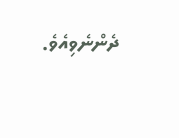ދެންނެވިއެވެ.